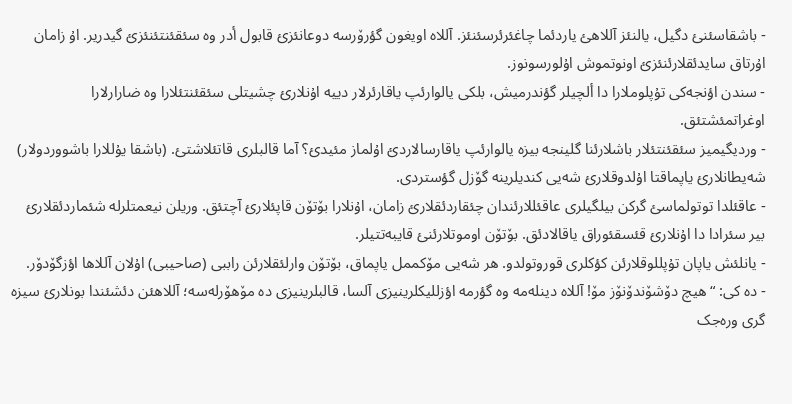- باشقاسئنئ دگیل، یالنئز آللاهئ یاردئما چاغئرئرسئنئز. آللاە اویغون گؤرۆرسە دوعانئزئ قابول أدر وە سئقئنتئنئزئ گیدریر. اۇ زامان اۇرتاق سایدئقلارئنئزئ اونوتموش اۇلورسونوز.
- سندن اؤنجەکی تۇپلوملارا دا ألچیلر گؤندرمیش، بلکی یالوارئپ یاقارئرلار دییە اۇنلارئ چشیتلی سئقئنتئلارا وە ضارارلارا اوغراتمئشتئق.
- وردیگیمیز سئقئنتئلار باشلارئنا گلینجە بیزە یالوارئپ یاقارسالاردئ اۇلماز مئیدئ؟ آما قالبلری قاتئلاشتئ. (باشقا یۇللارا باشووردولار) شەیطانلارئ یاپماقتا اۇلدوقلارئ شەیی کندیلرینە گۆزل گؤستردی.
- عاقئلدا توتولماسئ گرکن بیلگیلری عاقئللارئندان چئقاردئقلارئ زامان، اۇنلارا بۆتۆن قاپئلارئ آچتئق. وریلن نیعمتلرلە شئماردئقلارئ بیر سئرادا دا اۇنلارئ قئسقئوراق یاقالادئق. بۆتۆن اوموتلارئنئ قایبەتتیلر.
- یانلئش یاپان تۇپللوقلارئن کؤکلری قوروتولدو. هر شەیی مۆکممل یاپماق، بۆتۆن وارلئقلارئن راببی (صاحیبی) اۇلان آللاها اؤزگۆدۆر.
- دە کی: “هیچ دۆشۆندۆنۆز مۆ! آللاە دینلەمە وە گؤرمە اؤزللیکلرینیزی آلسا، قالبلرینیزی دە مۆهۆرلەسە؛ آللاهئن دئشئندا بونلارئ سیزە گری ورەجک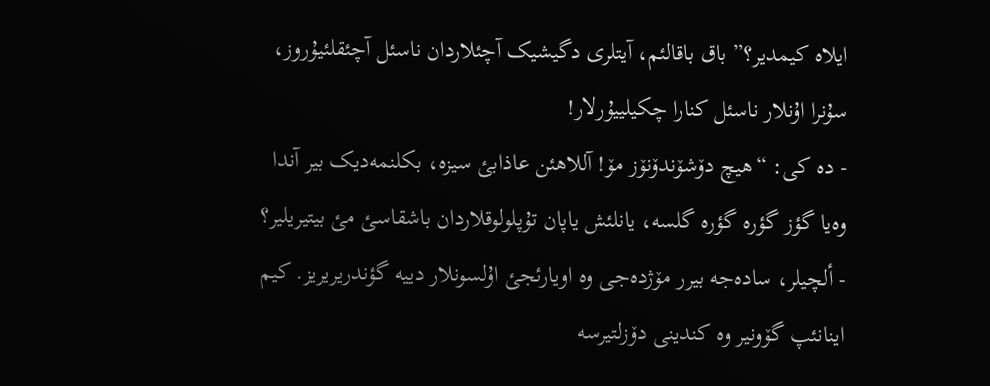ایلاە کیمدیر؟” باق باقالئم، آیتلری دگیشیک آچئلاردان ناسئل آچئقلئیۇروز، سۇنرا اۇنلار ناسئل کنارا چکیلییۇرلار!
- دە کی: “هیچ دۆشۆندۆنۆز مۆ! آللاهئن عاذابئ سیزە، بکلنمەدیک بیر آندا وەیا گؤز گؤرە گؤرە گلسە، یانلئش یاپان تۇپلولوقلاردان باشقاسئ مئ بیتیریلیر؟
- ألچیلر، سادەجە بیرر مۆژدەجی وە اویارئجئ اۇلسونلار دییە گؤندریریریز. کیم اینانئپ گۆونیر وە کندینی دۆزلتیرسە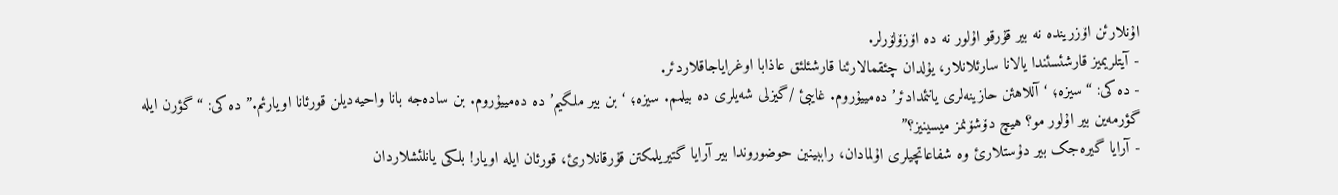اۇنلارئن اۆزریندە نە بیر قۇرقو اۇلور نە دە اۆزۆلۆرلر.
- آیتلریمیز قارشئسئندا یالانا سارئلانلار، یۇلدان چئقمالارئنا قارشئلئق عاذابا اوغرایاجاقلاردئر.
- دە کی: “سیزە؛ ‘آللاهئن حازینەلری یانئمدادئر’ دەمییۇروم. غایبئ /گیزلی شەیلری دە بیلمم. سیزە؛ ‘بن بیر ملگیم’ دە دەمییۇروم. بن سادەجە بانا واحیەدیلن قورئانا اویارئم.” دە کی: “گؤرن ایلە گؤرمەین بیر اۇلور مو؟ هیچ دۆشۆنمز میسینیز؟”
- آرایا گیرەجک بیر دۇستلارئ وە شفاعاتچیلری اۇلمادان، راببینین حوضوروندا بیر آرایا گتیریلمکتن قۇرقانلارئ، قورئان ایلە اویار! بلکی یانلئشلاردان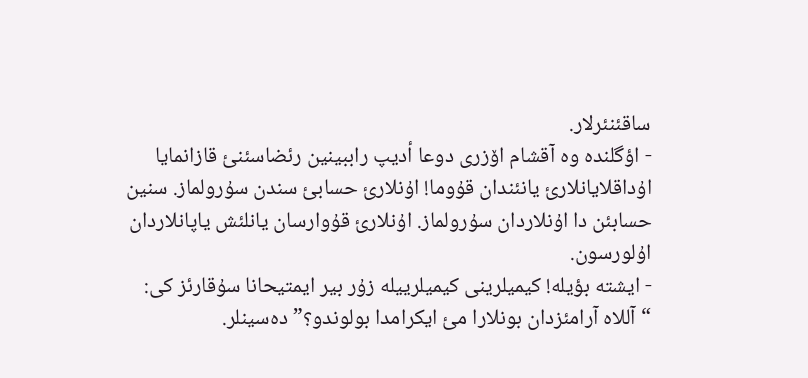ساقئنئرلار.
- اؤگلندە وە آقشام اۆزری دوعا أدیپ راببینین رئضاسئنئ قازانمایا اۇداقلایانلارئ یانئندان قۇوما! اۇنلارئ حسابئ سندن سۇرولماز. سنین حسابئن دا اۇنلاردان سۇرولماز. اۇنلارئ قۇوارسان یانلئش یاپانلاردان اۇلورسون.
- ایشتە بؤیلە! کیمیلرینی کیمیلرییلە زۇر بیر ایمتیحانا سۇقارئز کی: “آللاە آرامئزدان بونلارا مئ ایکرامدا بولوندو؟” دەسینلر.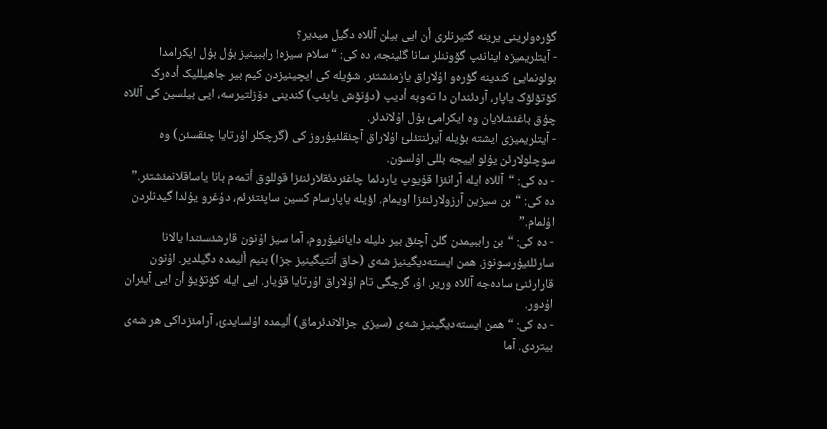گؤرەولرینی یرینە گتیرنلری أن ایی بیلن آللاە دگیل میدیر؟
- آیتلریمیزە اینانئپ گۆوننلر سانا گلینجە، دە کی: “سلام سیزە! راببینیز بۇل بۇل ایکرامدا بولونمایئ کندینە گؤرەو اۇلاراق یازمئشتئر. شؤیلە کی ایچینیزدن کیم بیر جاهیللیک أدەرک کؤتۆلۆک یاپار، آردئندان دا تەوبە أدیپ (دؤنۆش یاپئپ) کندینی دۆزلتیرسە، ایی بیلسین کی آللاە چۇق باغئشلایان وە ایکرامئ بۇل اۇلاندئر.
- آیتلریمیزی ایشتە بؤیلە آیرئنتئلئ اۇلاراق آچئقلئیۇروز کی (گرچکلر اۇرتایا چئقسئن) وە سوچلولارئن یۇلو اییجە بللی اۇلسون.
- دە کی: “آللاە ایلە آرانئزا قۇیوپ یاردئما چاغئردئقلارئنئزا قوللوق أتمەم بانا یاساقلانمئشتئر.” دە کی: “بن سیزین آرزولارئنئزا اویمام. اؤیلە یاپارسام کسین ساپئتئرئم، دۇغرو یۇلدا گیدنلردن اۇلمام.”
- دە کی: “بن راببیمدن گلن آچئق بیر دلیلە دایانئیۇروم، آما سیز اۇنون قارشئسئندا یالانا سارئلئیۇرسونوز. همن ایستەدیگینیز شەی (حاق أتتیگینیز جزا) بنیم ألیمدە دگیلدیر. اۇنون قارارئنئ سادەجە آللاە وریر. اۇ، گرچگی تام اۇلاراق اۇرتایا قۇیار. ایی ایلە کؤتۆیۆ أن ایی آیئران اۇدور.
- دە کی: “همن ایستەدیگینیز شەی (سیزی جزالاندئرماق) ألیمدە اۇلسایدئ، آرامئزداکی هر شەی بیتردی. آما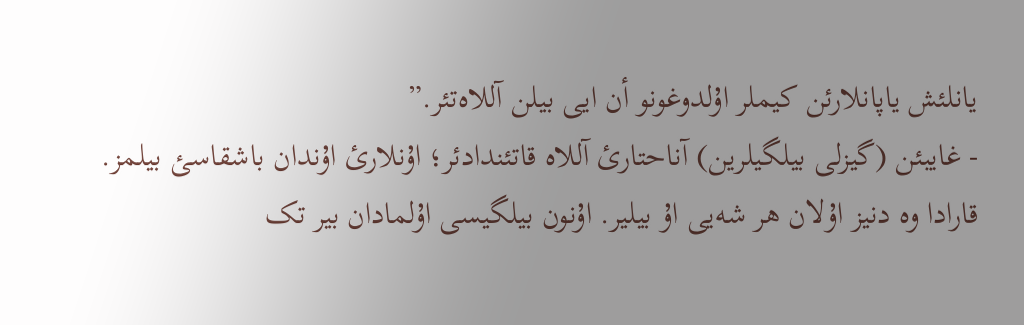یانلئش یاپانلارئن کیملر اۇلدوغونو أن ایی بیلن آللاەتئر.”
- غایبئن (گیزلی بیلگیلرین) آناحتارئ آللاە قاتئندادئر؛ اۇنلارئ اۇندان باشقاسئ بیلمز. قارادا وە دنیز اۇلان هر شەیی اۇ بیلیر. اۇنون بیلگیسی اۇلمادان بیر تک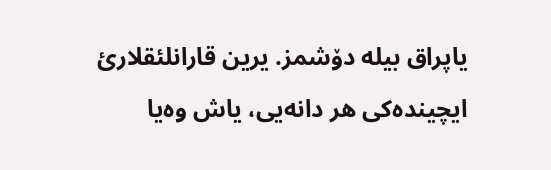یاپراق بیلە دۆشمز. یرین قارانلئقلارئ ایچیندەکی هر دانەیی، یاش وەیا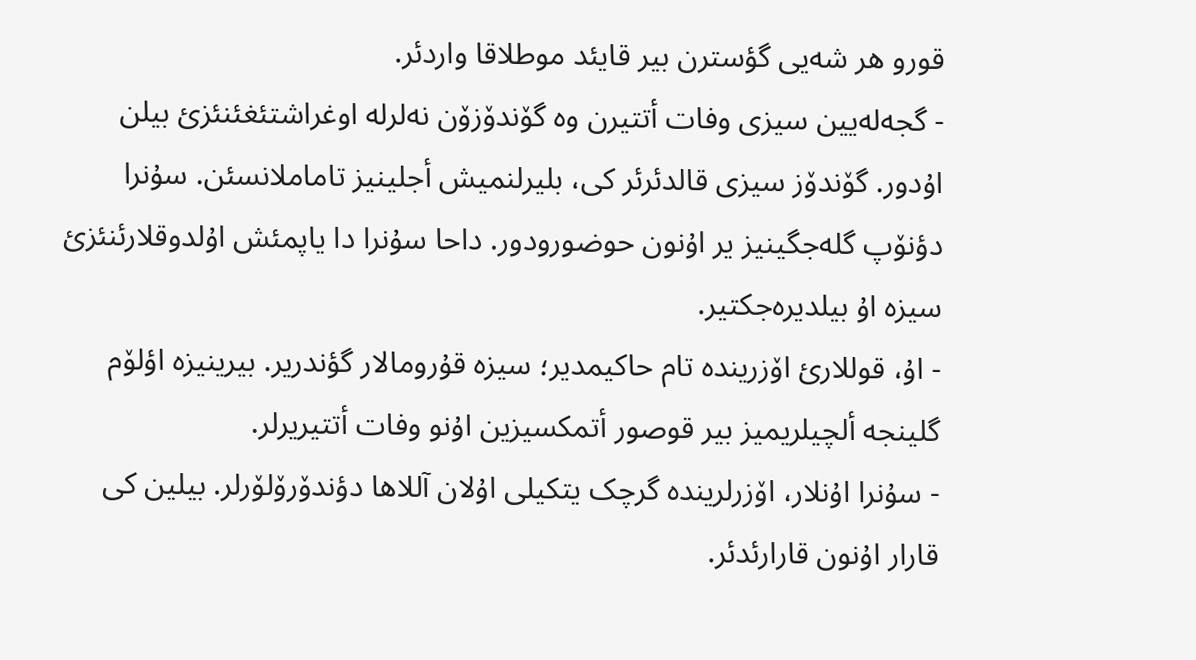قورو هر شەیی گؤسترن بیر قایئد موطلاقا واردئر.
- گجەلەیین سیزی وفات أتتیرن وە گۆندۆزۆن نەلرلە اوغراشتئغئنئزئ بیلن اۇدور. گۆندۆز سیزی قالدئرئر کی، بلیرلنمیش أجلینیز تاماملانسئن. سۇنرا دؤنۆپ گلەجگینیز یر اۇنون حوضورودور. داحا سۇنرا دا یاپمئش اۇلدوقلارئنئزئ سیزە اۇ بیلدیرەجکتیر.
- اۇ، قوللارئ اۆزریندە تام حاکیمدیر؛ سیزە قۇرومالار گؤندریر. بیرینیزە اؤلۆم گلینجە ألچیلریمیز بیر قوصور أتمکسیزین اۇنو وفات أتتیریرلر.
- سۇنرا اۇنلار، اۆزرلریندە گرچک یتکیلی اۇلان آللاها دؤندۆرۆلۆرلر. بیلین کی قارار اۇنون قارارئدئر.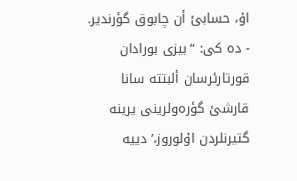اۇ، حسابئ أن چابوق گؤرندیر.
- دە کی: “بیزی بورادان قورتارئرسان ألبتتە سانا قارشئ گؤرەولرینی یرینە گتیرنلردن اۇلوروز،’ دییە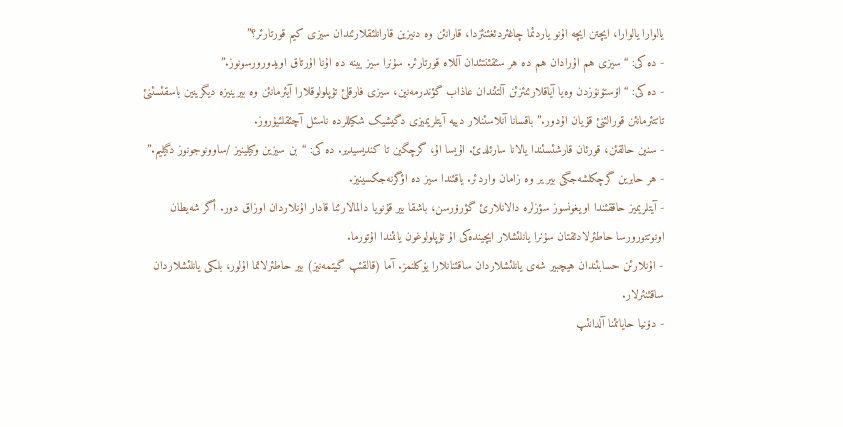یالوارا یالوارا، ایچتن ایچە اۇنو یاردئما چاغئردئغئنئزدا، قارانئن وە دنیزین قارانلئقلارئندان سیزی کیم قورتارئر؟”
- دە کی: “سیزی هم اۇرادان هم دە هر سئقئنتئدان آللاە قورتارئر. سۇنرا سیز یینە دە اۇنا اۇرتاق اویدورورسونوز.”
- دە کی: “اۆستۆنۆزدن وەیا آیاقلارئنئزئن آلتئندان عاذاب گؤندرمەنین، سیزی فارقلئ تۇپلولوقلارا آیئرمانئن وە بیرینیزە دیگرینین باسقئسئنئ تاتتئرمانئن قورالئنئ قۇیان اۇدور.” باقسانا آنلاسئنلار دییە آیتلریمیزی دگیشیک شکیللردە ناسئل آچئقلئیۇروز.
- سنین حالقئن، قورئان قارشئسئندا یالانا سارئلدئ. اۇیسا اۇ، گرچگین تا کندیسیدیر. دە کی: “بن سیزین وکیلینیز /ساوونوجونوز دگیلیم.”
- هر حابرین گرچکلشەجگی بیر یر وە زامان واردئر. یاقئندا سیز دە اؤگرنەجکسینیز.
- آیتلریمیز حاققئندا اویغونسوز سؤزلرە دالانلارئ گؤرۆرسن، باشقا بیر قۇنویا دالمالارئنا قادار اۇنلاردان اوزاق دور. أگر شەیطان اونوتتورورسا حاطئرلادئقتان سۇنرا یانلئشلار ایچیندەکی اۇ تۇپلولوغون یانئندا اۇتورما.
- اۇنلارئن حسابئندان هیچبیر شەی یانلئشلاردان ساقئنانلارا یۆکلنمز. آما (قالقئپ گیتمەنیز) بیر حاطئرلاتما اۇلور، بلکی یانلئشلاردان ساقئنئرلار.
- دۆنیا حایاتئنا آلدانئپ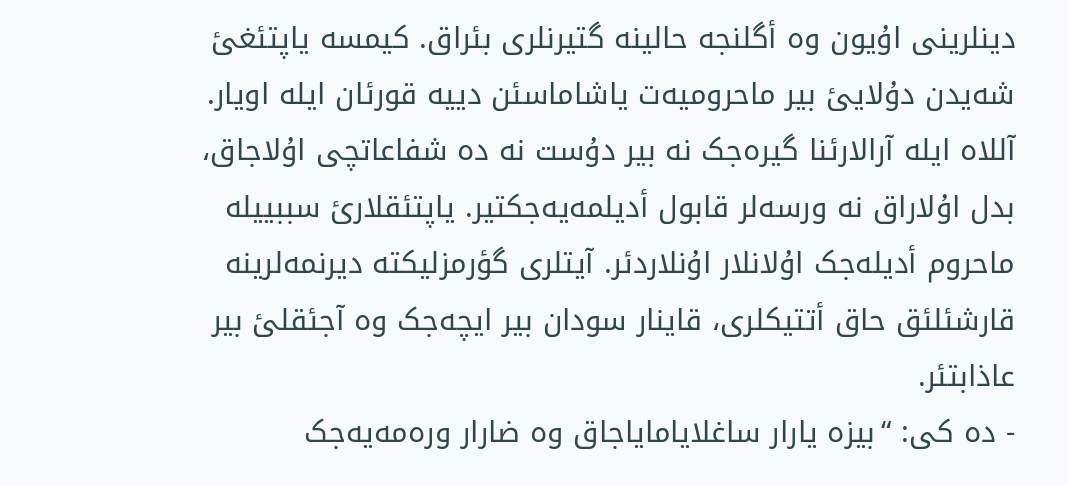دینلرینی اۇیون وە أگلنجە حالینە گتیرنلری بئراق. کیمسە یاپتئغئ شەیدن دۇلایئ بیر ماحرومیەت یاشاماسئن دییە قورئان ایلە اویار. آللاە ایلە آرالارئنا گیرەجک نە بیر دۇست نە دە شفاعاتچی اۇلاجاق، بدل اۇلاراق نە ورسەلر قابول أدیلمەیەجکتیر. یاپتئقلارئ سببییلە ماحروم أدیلەجک اۇلانلار اۇنلاردئر. آیتلری گؤرمزلیکتە دیرنمەلرینە قارشئلئق حاق أتتیکلری، قاینار سودان بیر ایچەجک وە آجئقلئ بیر عاذابتئر.
- دە کی: “بیزە یارار ساغلایامایاجاق وە ضارار ورەمەیەجک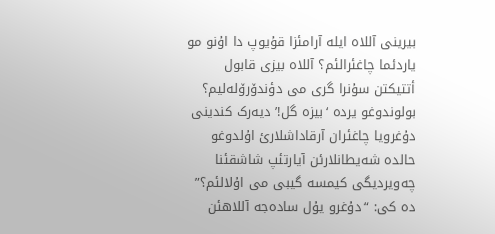بیرینی آللاە ایلە آرامئزا قۇیوپ دا اۇنو مو یاردئما چاغئرالئم؟ آللاە بیزی قابول أتتیکتن سۇنرا گری می دؤندۆرۆلەلیم؟ بولوندوغو یردە ‘بیزە گل!’ دیەرک کندینی دۇغرویا چاغئران آرقاداشلارئ اۇلدوغو حالدە شەیطانلارئن آیارتئپ شاشقئنا چەویردیگی کیمسە گیبی می اۇلالئم؟” دە کی: “دۇغرو یۇل سادەجە آللاهئن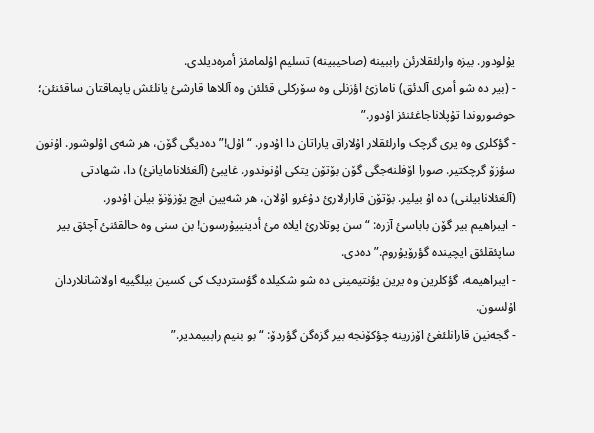یۇلودور. بیزە وارلئقلارئن راببینە (صاحیبینە) تسلیم اۇلمامئز أمرەدیلدی.
- (بیر دە شو أمری آلدئق) نامازئ اؤزنلی وە سۆرکلی قئلئن وە آللاها قارشئ یانلئش یاپماقتان ساقئنئن؛ حوضوروندا تۇپلاناجاغئنئز اۇدور.”
- گؤکلری وە یری گرچک وارلئقلار اۇلاراق یاراتان دا اۇدور. “اۇل!” دەدیگی گۆن، هر شەی اۇلوشور. اۇنون سؤزۆ گرچکتیر. صورا اۆفلنەجگی گۆن بۆتۆن یتکی اۇنوندور. غایبئ (آلغئلانامایانئ) دا، شهادتی (آلغئلانابیلنی) دە اۇ بیلیر. بۆتۆن قارارلارئ دۇغرو اۇلان، هر شەیین ایچ یۆزۆنۆ بیلن اۇدور.
- ایبراهیم بیر گۆن باباسئ آزرە: “سن پوتلارئ ایلاە مئ أدینییۇرسون! بن سنی وە حالقئنئ آچئق بیر ساپئقلئق ایچیندە گؤرۆیۇروم.” دەدی.
- ایبراهیمە، گؤکلرین وە یرین یؤنتیمینی دە شو شکیلدە گؤستردیک کی کسین بیلگییە اولاشانلاردان اۇلسون.
- گجەنین قارانلئغئ اۆزرینە چؤکۆنجە بیر گزەگن گؤردۆ: “بو بنیم راببیمدیر.”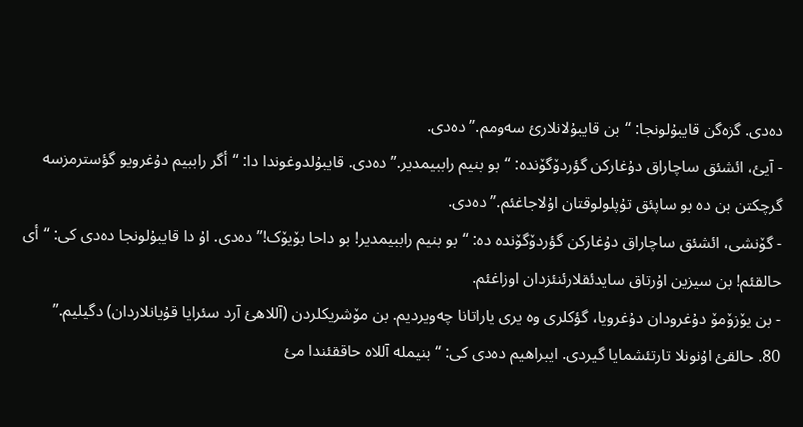دەدی. گزەگن قایبۇلونجا: “بن قایبۇلانلارئ سەومم.” دەدی.
- آیئ، ائشئق ساچاراق دۇغارکن گؤردۆگۆندە: “بو بنیم راببیمدیر.” دەدی. قایبۇلدوغوندا دا: “أگر راببیم دۇغرویو گؤسترمزسە گرچکتن بن دە بو ساپئق تۇپلولوقتان اۇلاجاغئم.” دەدی.
- گۆنشی، ائشئق ساچاراق دۇغارکن گؤردۆگۆندە دە: “بو بنیم راببیمدیر! بو داحا بۆیۆک!” دەدی. اۇ دا قایبۇلونجا دەدی کی: “أی حالقئم! بن سیزین اۇرتاق سایدئقلارئنئزدان اوزاغئم.
- بن یۆزۆمۆ دۇغرودان دۇغرویا، گؤکلری وە یری یاراتانا چەویردیم. بن مۆشریکلردن (آللاهئ آرد سئرایا قۇیانلاردان) دگیلیم.”
80. حالقئ اۇنونلا تارتئشمایا گیردی. ایبراهیم دەدی کی: “بنیملە آللاە حاققئندا مئ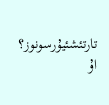تارتئشئیۇرسونوز؟ اۇ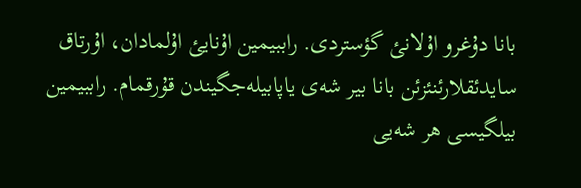بانا دۇغرو اۇلانئ گؤستردی. راببیمین اۇنایئ اۇلمادان، اۇرتاق سایدئقلارئنئزئن بانا بیر شەی یاپابیلەجگیندن قۇرقمام. راببیمین بیلگیسی هر شەیی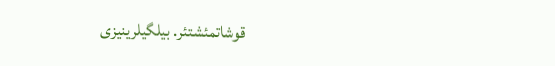قوشاتمئشتئر. بیلگیلرینیزی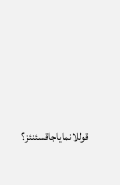قوللانمایاجاقسئنئز؟